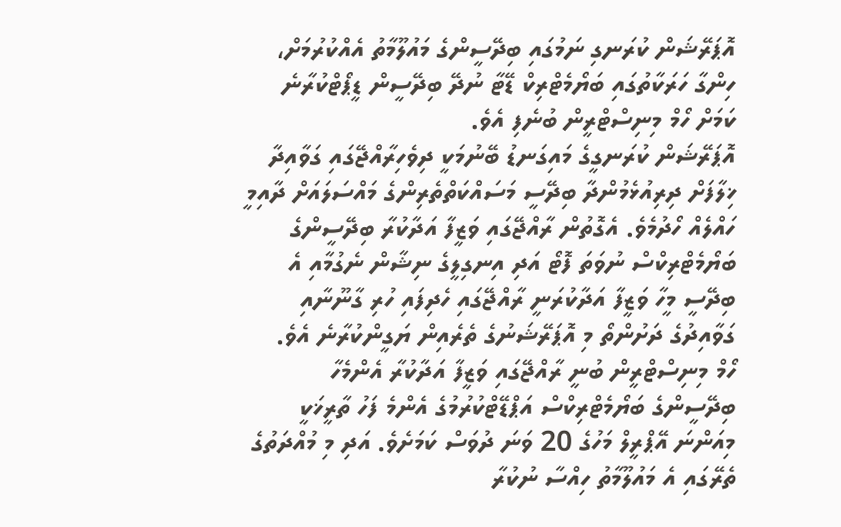އޮޕަރޭޝަން ކުރަނގި ނަމުގައި ބިދޭސީންގެ މައުލޫމާތު އެއްކުރުމަށް، ހިންގާ ހަރަކާތުގައި ބަޔޯމެޓްރިކް ޑޭޓާ ނުދޭ ބިދޭސީން ޑީޕޯޓްކުރާނެ ކަމަށް ހޯމް މިނިސްޓްރީން ބުނެފި އެވެ.
އޮޕަރޭޝަން ކުރަނގީގެ މައިގަނޑު ބޭނުމަކީ ދިވެހިރާއްޖޭގައި ގަވާއިދާ ޚިލާފަށް ދިރިއުޅެމުންދާ ބިދޭސީ މަސައްކަތްތެރިންގެ މައްސަލައަށް ދާއިމީ ހައްލެއް ހޯދުމެވެ. އެގޮތުން ރާއްޖޭގައި ވަޒީފާ އަދާކުރާ ބިދޭސީންގެ ބަޔޯމެޓްރިކްސް ނުވަތަ ފޮޓޯ އަދި އިނގިލީގެ ނިޝާން ނެގުމާއި އެ ބިދޭސީ މީހާ ވަޒީފާ އަދާކުރަނީ ރާއްޖޭގައި ހެދިފައި ހުރި ގާނޫނާއި ގަވާއިދުގެ ދަށުންތޯ މި އޮޕަރޭޝަނުގެ ތެރެއިން ޔަގީންކުރާނެ އެވެ.
ހޯމް މިނިސްޓްރީން ބުނީ ރާއްޖޭގައި ވަޒީފާ އަދާކުރާ އެންމެހާ ބިދޭސީންގެ ބަޔޯމެޓްރިކްސް އަޕްޑޭޓްކުރުމުގެ އެންމެ ފަހު ތާރީޚަކީ މިއަންނަ އޭޕްރީލް މަހުގެ 20 ވަނަ ދުވަސް ކަމަށެވެ. އަދި މި މުއްދަތުގެ ތެރޭގައި އެ މައުލޫމާތު ހިއްސާ ނުކުރާ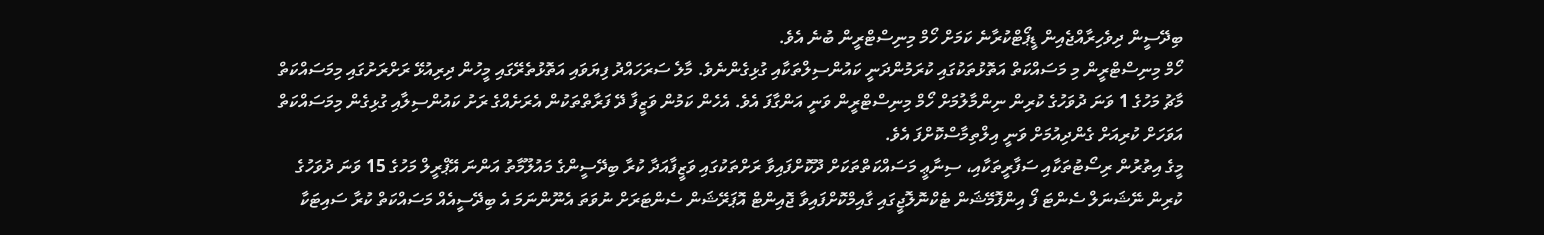ބިދޭސީން ދިވެހިރާއްޖެއިން ޑީޕޯޓްކުރާނެ ކަމަށް ހޯމް މިނިސްޓްރީން ބުނެ އެވެ.
ހޯމް މިނިސްޓްރީން މި މަސައްކަތް އަތޮޅުތަކުގައި ކުރަމުންދަނީ ކައުންސިލްތަކާއި ގުޅިގެންނެވެ. މާލެ ސަރަހައްދު ފިޔަވައި އަތޮޅުތެރޭގައި މީހުން ދިރިއުޅޭ ރަށްރަށުގައި މިމަސައްކަތް މާޗު މަހުގެ 1 ވަނަ ދުވަހުގެ ކުރިން ނިންމާލުމަށް ހޯމް މިނިސްޓްރީން ވަނީ އަންގާފަ އެވެ. އެހެން ކަމުން ވަޒީފާ ދޭ ފަރާތްތަކުން އެރަށެއްގެ ރަށު ކައުންސިލާއި ގުޅިގެން މިމަސައްކަތް އަވަހަށް ކުރިއަށް ގެންދިއުމަށް ވަނީ އިލްތިމާސްކޮށްފަ އެވެ.
މީގެ އިތުރުން ރިސޯޓުތަކާއި ސަފާރީތަކާއި، ސިނާޢީ މަސައްކަތްތަކަށް ދޫކޮށްފައިވާ ރަށްތަކުގައި ވަޒީފާއަދާ ކުރާ ބިދޭސީންގެ މައުލޫމާތު އަންނަ އޭޕްރީލް މަހުގެ 15 ވަނަ ދުވަހުގެ ކުރިން ނޭޝަނަލް ސެންޓަ ފޯ އިންފޮމޭޝަން ޓެކްނޮލޮޖީގައި ގާއިމްކޮށްފައިވާ ޖޮއިންޓް އޮޕަރޭޝަން ސެންޓަރަށް ނުވަތަ އެނޫންނަމަ އެ ބިދޭސީއެއް މަސައްކަތް ކުރާ ސައިޓަކާ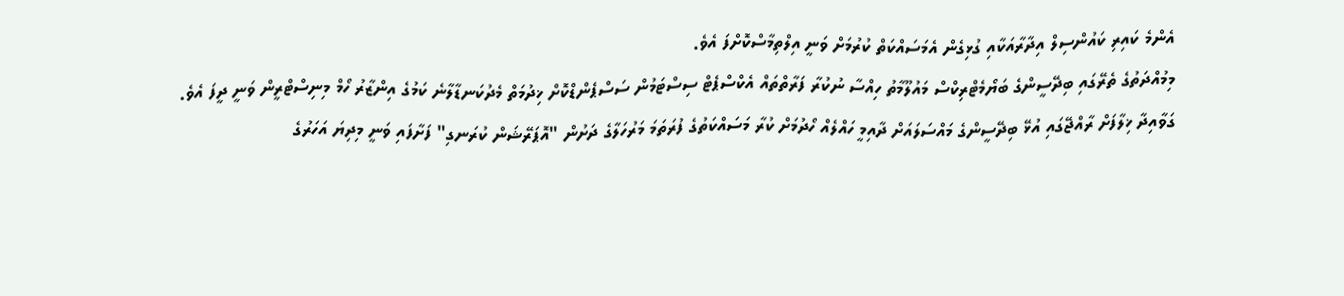އެންމެ ކައިރި ކައުންސިލް އިދާރާއަކާއި ގުޅިގެން އެމަސައްކަތް ކުރުމަށް ވަނީ އިލްތިމާސްކޮށްފަ އެވެ.
މިމުއްދަތުގެ ތެރޭގައި ބިދޭސީންގެ ބަޔޯމެޓްރިކްސް މައުލޫމާތު ހިއްސާ ނުކުރާ ފަރާތްތައް އެކްސްޕެޓް ސިސްޓަމުން ސަސްޕެންޑްކޮށް ޚިދުމަތް މެދުކަނޑާލާނެ ކަމުގެ އިންޒާރު ހޯމް މިނިސްޓްރީން ވަނީ ދީފަ އެވެ.
ގަވާއިދާ ޚިލާފަށް ރާއްޖޭގައި އުޅޭ ބިދޭސީންގެ މައްސަލައަށް ދާއިމީ ހައްލެއް ހޯދުމަށް ކުރާ މަސައްކަތުގެ ފުރަތަމަ މަރުހަލާގެ ދަށުން "އޮޕަރޭޝަން ކުރަނގި" ފަށާފައި ވަނީ މިދިޔަ އަހަރުގެ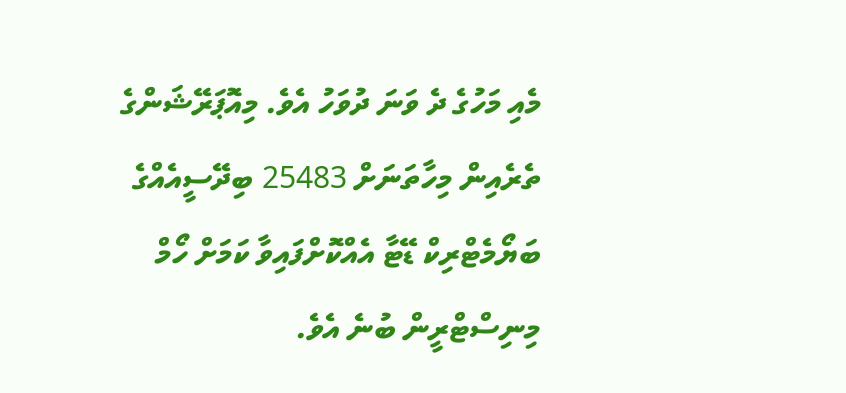މެއި މަހުގެ ދެ ވަނަ ދުވަހު އެވެ. މިއޮޕަރޭޝަންގެ ތެރެއިން މިހާތަނަށް 25483 ބިދޭސީއެއްގެ ބަޔޯމެޓްރިކް ޑޭޓާ އެއްކޮށްފައިވާ ކަމަށް ހޯމް މިނިސްޓްރީން ބުނެ އެވެ.